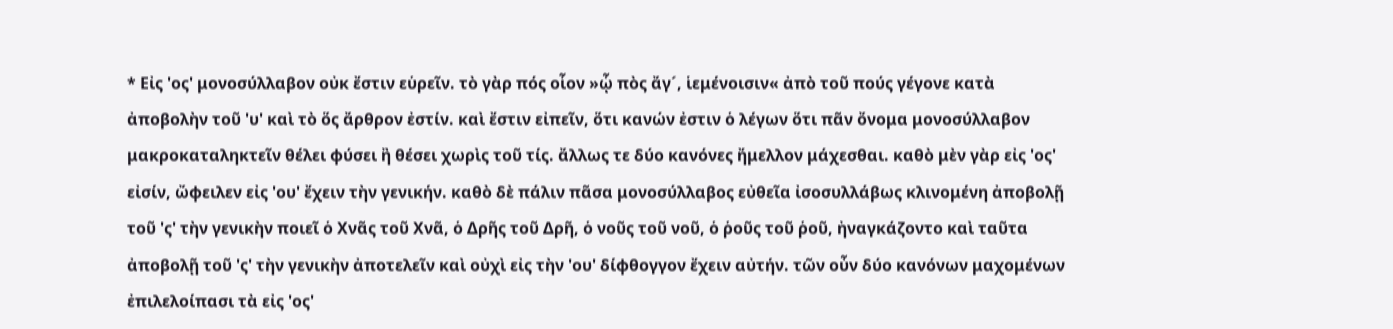* Εἰς 'ος' μονοσύλλαβον οὐκ ἔστιν εὑρεῖν. τὸ γὰρ πός οἷον »ᾧ πὸς ἄγ´, ἱεμένοισιν« ἀπὸ τοῦ πούς γέγονε κατὰ ἀποβολὴν τοῦ 'υ' καὶ τὸ ὅς ἄρθρον ἐστίν. καὶ ἔστιν εἰπεῖν, ὅτι κανών ἐστιν ὁ λέγων ὅτι πᾶν ὄνομα μονοσύλλαβον μακροκαταληκτεῖν θέλει φύσει ἢ θέσει χωρὶς τοῦ τίς. ἄλλως τε δύο κανόνες ἤμελλον μάχεσθαι. καθὸ μὲν γὰρ εἰς 'ος' εἰσίν, ὤφειλεν εἰς 'ου' ἔχειν τὴν γενικήν. καθὸ δὲ πάλιν πᾶσα μονοσύλλαβος εὐθεῖα ἰσοσυλλάβως κλινομένη ἀποβολῇ τοῦ 'ς' τὴν γενικὴν ποιεῖ ὁ Χνᾶς τοῦ Χνᾶ, ὁ Δρῆς τοῦ Δρῆ, ὁ νοῦς τοῦ νοῦ, ὁ ῥοῦς τοῦ ῥοῦ, ἠναγκάζοντο καὶ ταῦτα ἀποβολῇ τοῦ 'ς' τὴν γενικὴν ἀποτελεῖν καὶ οὐχὶ εἰς τὴν 'ου' δίφθογγον ἔχειν αὐτήν. τῶν οὖν δύο κανόνων μαχομένων ἐπιλελοίπασι τὰ εἰς 'ος'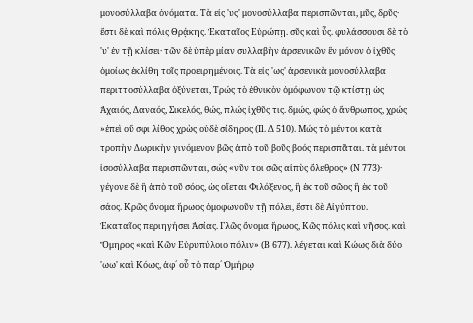μονοσύλλαβα ὀνόματα. Τὰ εἰς 'υς' μονοσύλλαβα περισπῶνται, μῦς, δρῦς· ἔστι δὲ καὶ πόλις Θρᾴκης. Ἑκαταῖος Εὐρώπῃ. σῦς καὶ ὗς. φυλάσσουσι δὲ τὸ 'υ' ἐν τῇ κλίσει· τῶν δὲ ὑπὲρ μίαν συλλαβὴν ἀρσενικῶν ἓν μόνον ὁ ἰχθῦς ὁμοίως ἐκλίθη τοῖς προειρημένοις. Τὰ εἰς 'ως' ἀρσενικὰ μονοσύλλαβα περιττοσύλλαβα ὀξύνεται, Τρώς τὸ ἐθνικὸν ὁμόφωνον τῷ κτίστῃ ὡς Ἀχαιός, Δαναός, Σικελός, θώς, πλώς ἰχθῦς τις. δμώς, φώς ὁ ἄνθρωπος, χρώς »ἐπεὶ οὔ σφι λίθος χρὼς οὐδὲ σίδηρος (Il. Δ 510). Μώς τὸ μέντοι κατὰ τροπὴν Δωρικὴν γινόμενον βῶς ἀπὸ τοῦ βοῦς βοός περισπᾶται. τὰ μέντοι ἰσοσύλλαβα περισπῶνται, σώς «νῦν τοι σῶς αἰπὺς ὄλεθρος» (Ν 773)· γέγονε δὲ ἢ ἀπὸ τοῦ σόος, ὡς οἴεται Φιλόξενος, ἢ ἐκ τοῦ σῶος ἢ ἐκ τοῦ σάος. Κρῶς ὄνομα ἥρωος ὁμοφωνοῦν τῇ πόλει, ἔστι δὲ Αἰγύπτου. Ἑκαταῖος περιηγήσει Ἀσίας. Γλῶς ὄνομα ἥρωος, Κῶς πόλις καὶ νῆσος. καὶ Ὅμηρος «καὶ Κῶν Εὐρυπύλοιο πόλιν» (Β 677). λέγεται καὶ Κώως διὰ δύο 'ωω' καὶ Κόως, ἀφ´ οὗ τὸ παρ´ Ὁμήρῳ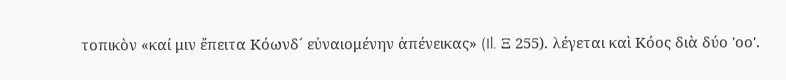τοπικὸν «καί μιν ἔπειτα Κόωνδ´ εὐναιομένην ἀπένεικας» (Il. Ξ 255). λέγεται καὶ Κόος διὰ δύο 'οο'.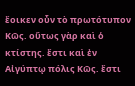ἔοικεν οὖν τὸ πρωτότυπον Κῶς. οὕτως γὰρ καὶ ὁ κτίστης. ἔστι καὶ ἐν Αἰγύπτῳ πόλις Κῶς. ἔστι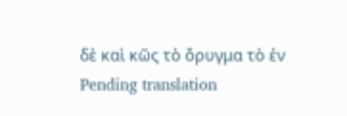δὲ καὶ κῶς τὸ ὄρυγμα τὸ ἐν
Pending translation